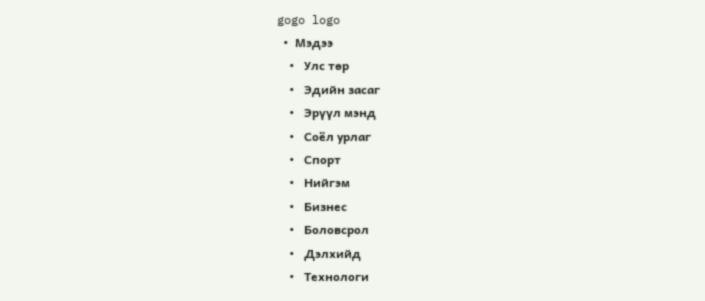gogo logo
  •  Мэдээ
    •   Улс төр
    •   Эдийн засаг
    •   Эрүүл мэнд
    •   Соёл урлаг
    •   Спорт
    •   Нийгэм
    •   Бизнес
    •   Боловсрол
    •   Дэлхийд
    •   Технологи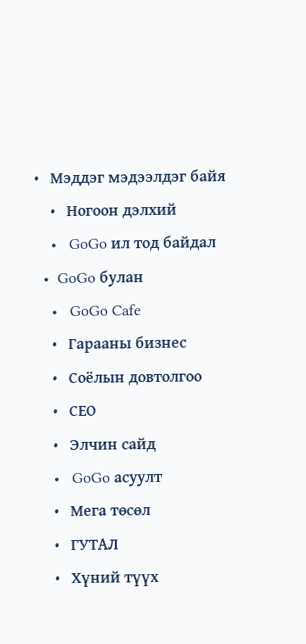•   Мэддэг мэдээлдэг байя
    •   Ногоон дэлхий
    •   GoGo ил тод байдал
  •  GoGo булан
    •   GoGo Cafe
    •   Гарааны бизнес
    •   Соёлын довтолгоо
    •   СEO
    •   Элчин сайд
    •   GoGo асуулт
    •   Мега төсөл
    •   ГУТАЛ
    •   Хүний түүх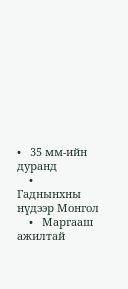•   35 мм-ийн дуранд
    •   Гаднынхны нүдээр Монгол
    •   Маргааш ажилтай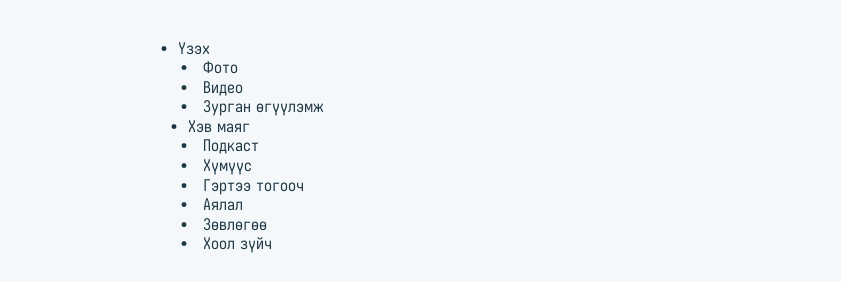•  Үзэх
    •   Фото
    •   Видео
    •   Зурган өгүүлэмж
  •  Хэв маяг
    •   Подкаст
    •   Хүмүүс
    •   Гэртээ тогооч
    •   Аялал
    •   Зөвлөгөө
    •   Хоол зүйч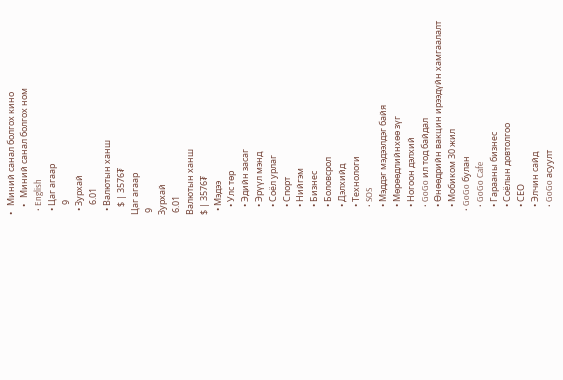•   Миний санал болгох кино
    •   Миний санал болгох ном
  • English
  • Цаг агаар
     9
  • Зурхай
     6.01
  • Валютын ханш
    $ | 3576₮
Цаг агаар
 9
Зурхай
 6.01
Валютын ханш
$ | 3576₮
  • Мэдээ
    • Улс төр
    • Эдийн засаг
    • Эрүүл мэнд
    • Соёл урлаг
    • Спорт
    • Нийгэм
    • Бизнес
    • Боловсрол
    • Дэлхийд
    • Технологи
    • SOS
    • Мэддэг мэдээлдэг байя
    • Мөрөөдлийнхөө зүг
    • Ногоон дэлхий
    • GoGo ил тод байдал
    • Өнөөдрийн вакцин ирээдүйн хамгаалалт
    • Мобиком 30 жил
  • GoGo булан
    • GoGo Cafe
    • Гарааны бизнес
    • Соёлын довтолгоо
    • СEO
    • Элчин сайд
    • GoGo асуулт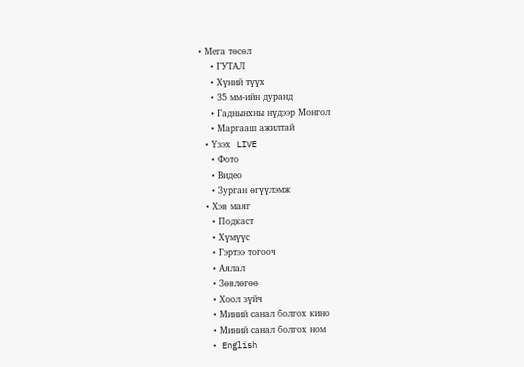• Мега төсөл
    • ГУТАЛ
    • Хүний түүх
    • 35 мм-ийн дуранд
    • Гаднынхны нүдээр Монгол
    • Маргааш ажилтай
  • Үзэх  LIVE
    • Фото
    • Видео
    • Зурган өгүүлэмж
  • Хэв маяг
    • Подкаст
    • Хүмүүс
    • Гэртээ тогооч
    • Аялал
    • Зөвлөгөө
    • Хоол зүйч
    • Миний санал болгох кино
    • Миний санал болгох ном
  • English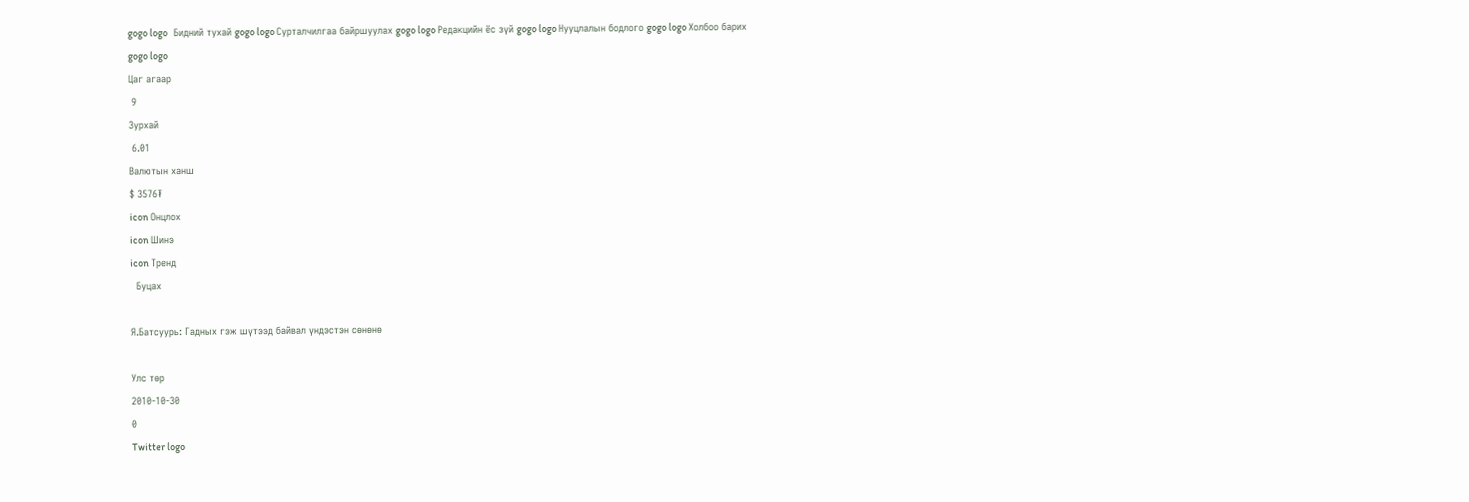gogo logo   Бидний тухай gogo logo Сурталчилгаа байршуулах gogo logo Редакцийн ёс зүй gogo logo Нууцлалын бодлого gogo logo Холбоо барих
gogo logo
Цаг агаар
 9
Зурхай
 6.01
Валютын ханш
$ 3576₮
icon Онцлох
icon Шинэ
icon Тренд
  Буцах

Я.Батсуурь: Гадных гэж шүтээд байвал үндэстэн сөнөнө

Улс төр
2010-10-30
0
Twitter logo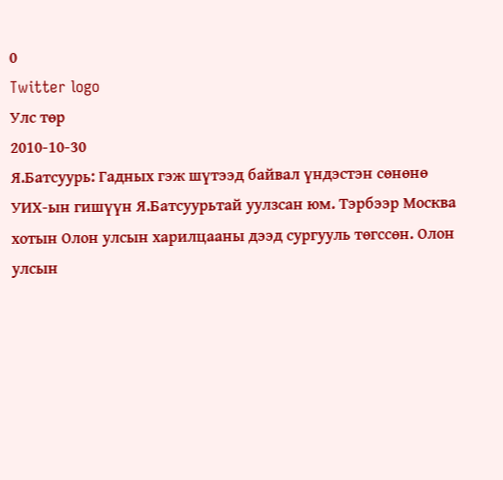0
Twitter logo
Улс төр
2010-10-30
Я.Батсуурь: Гадных гэж шүтээд байвал үндэстэн сөнөнө
УИХ-ын гишүүн Я.Батсуурьтай уулзсан юм. Тэрбээр Москва хотын Олон улсын харилцааны дээд сургууль төгссөн. Олон улсын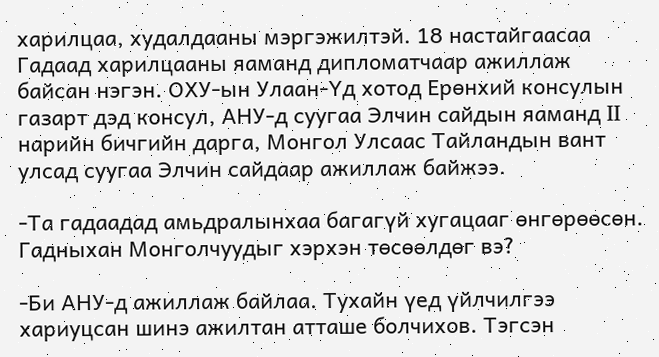харилцаа, худалдааны мэргэжилтэй. 18 настайгаасаа Гадаад харилцааны яаманд дипломатчаар ажиллаж байсан нэгэн. ОХУ-ын Улаан-Үд хотод Ерөнхий консулын газарт дэд консул, АНУ-д суугаа Элчин сайдын яаманд II нарийн бичгийн дарга, Монгол Улсаас Тайландын вант улсад суугаа Элчин сайдаар ажиллаж байжээ.

-Та гадаадад амьдралынхаа багагүй хугацааг өнгөрөөсөн. Гадныхан Монголчуудыг хэрхэн төсөөлдөг вэ?

-Би АНУ-д ажиллаж байлаа. Тухайн үед үйлчилгээ хариуцсан шинэ ажилтан атташе болчихов. Тэгсэн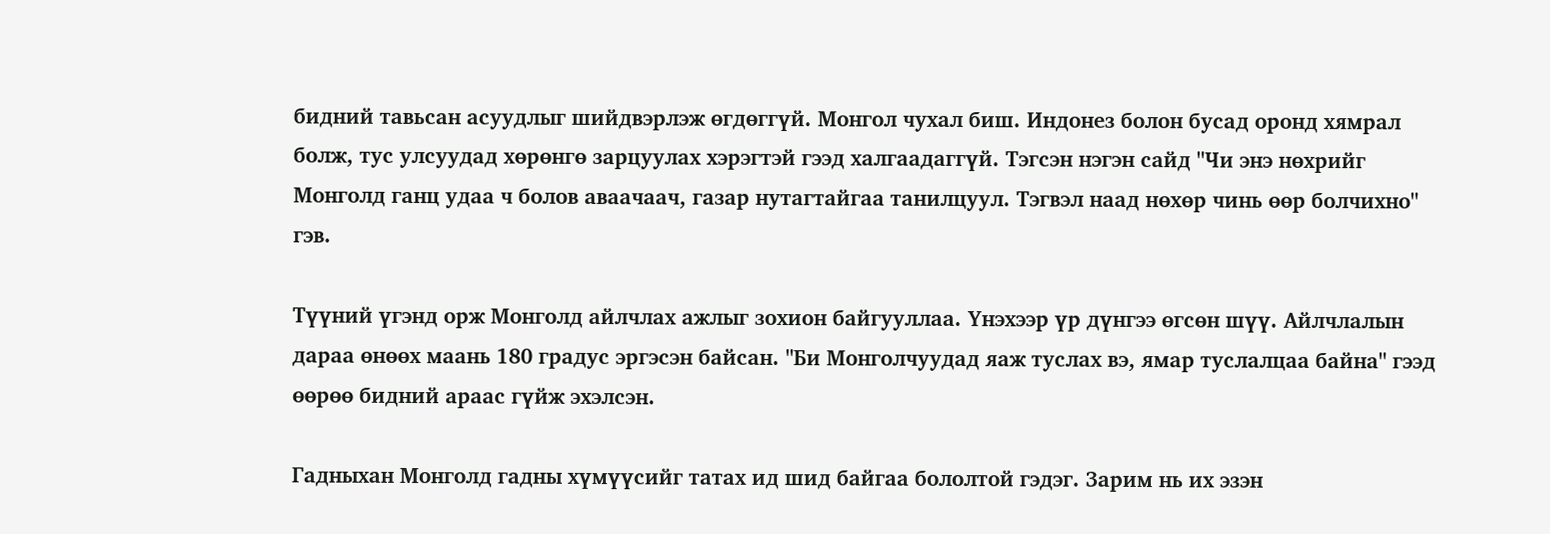бидний тавьсан асуудлыг шийдвэрлэж өгдөггүй. Монгол чухал биш. Индонез болон бусад оронд хямрал болж, тус улсуудад хөрөнгө зарцуулах хэрэгтэй гээд халгаадаггүй. Тэгсэн нэгэн сайд "Чи энэ нөхрийг Монголд ганц удаа ч болов аваачаач, газар нутагтайгаа танилцуул. Тэгвэл наад нөхөр чинь өөр болчихно" гэв.

Түүний үгэнд орж Монголд айлчлах ажлыг зохион байгууллаа. Үнэхээр үр дүнгээ өгсөн шүү. Айлчлалын дараа өнөөх маань 180 градус эргэсэн байсан. "Би Монголчуудад яаж туслах вэ, ямар туслалцаа байна" гээд өөрөө бидний араас гүйж эхэлсэн.

Гадныхан Монголд гадны хүмүүсийг татах ид шид байгаа бололтой гэдэг. Зарим нь их эзэн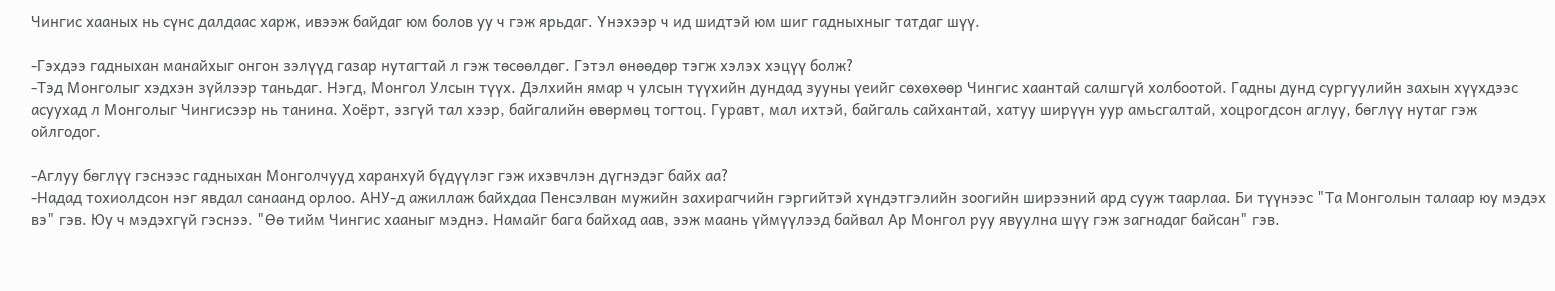Чингис хааных нь сүнс далдаас харж, ивээж байдаг юм болов уу ч гэж ярьдаг. Үнэхээр ч ид шидтэй юм шиг гадныхныг татдаг шүү.

-Гэхдээ гадныхан манайхыг онгон зэлүүд газар нутагтай л гэж төсөөлдөг. Гэтэл өнөөдөр тэгж хэлэх хэцүү болж?
-Тэд Монголыг хэдхэн зүйлээр таньдаг. Нэгд, Монгол Улсын түүх. Дэлхийн ямар ч улсын түүхийн дундад зууны үеийг сөхөхөөр Чингис хаантай салшгүй холбоотой. Гадны дунд сургуулийн захын хүүхдээс асуухад л Монголыг Чингисээр нь танина. Хоёрт, эзгүй тал хээр, байгалийн өвөрмөц тогтоц. Гуравт, мал ихтэй, байгаль сайхантай, хатуу ширүүн уур амьсгалтай, хоцрогдсон аглуу, бөглүү нутаг гэж ойлгодог.

-Аглуу бөглүү гэснээс гадныхан Монголчууд харанхуй бүдүүлэг гэж ихэвчлэн дүгнэдэг байх аа?
-Надад тохиолдсон нэг явдал санаанд орлоо. АНУ-д ажиллаж байхдаа Пенсэлван мужийн захирагчийн гэргийтэй хүндэтгэлийн зоогийн ширээний ард сууж таарлаа. Би түүнээс "Та Монголын талаар юу мэдэх вэ" гэв. Юу ч мэдэхгүй гэснээ. "Өө тийм Чингис хааныг мэднэ. Намайг бага байхад аав, ээж маань үймүүлээд байвал Ар Монгол руу явуулна шүү гэж загнадаг байсан" гэв.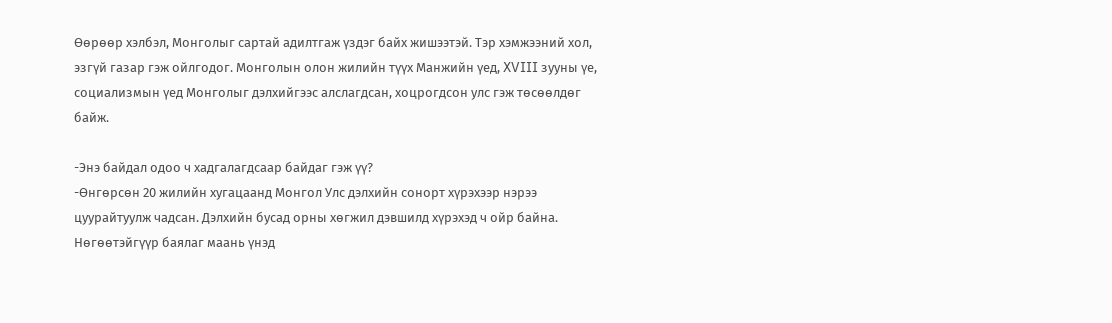Өөрөөр хэлбэл, Монголыг сартай адилтгаж үздэг байх жишээтэй. Тэр хэмжээний хол, эзгүй газар гэж ойлгодог. Монголын олон жилийн түүх Манжийн үед, XVIII зууны үе, социализмын үед Монголыг дэлхийгээс алслагдсан, хоцрогдсон улс гэж төсөөлдөг байж.

-Энэ байдал одоо ч хадгалагдсаар байдаг гэж үү?
-Өнгөрсөн 20 жилийн хугацаанд Монгол Улс дэлхийн сонорт хүрэхээр нэрээ цуурайтуулж чадсан. Дэлхийн бусад орны хөгжил дэвшилд хүрэхэд ч ойр байна. Нөгөөтэйгүүр баялаг маань үнэд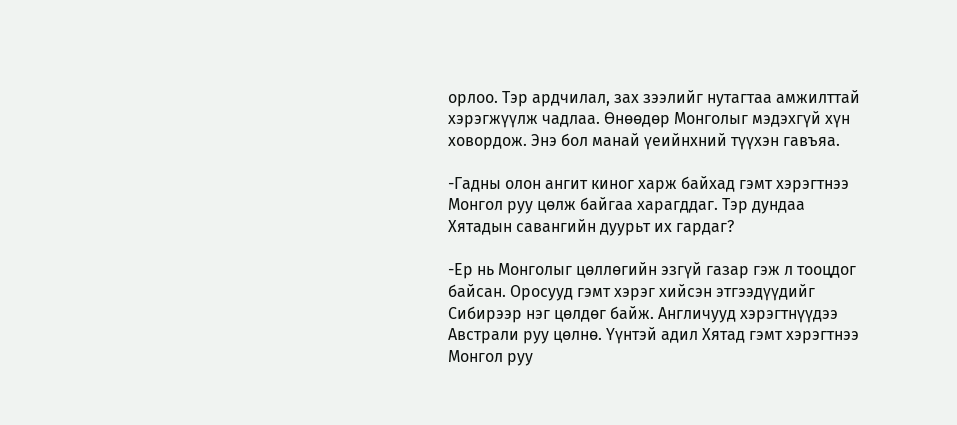орлоо. Тэр ардчилал, зах зээлийг нутагтаа амжилттай хэрэгжүүлж чадлаа. Өнөөдөр Монголыг мэдэхгүй хүн ховордож. Энэ бол манай үеийнхний түүхэн гавъяа.

-Гадны олон ангит киног харж байхад гэмт хэрэгтнээ Монгол руу цөлж байгаа харагддаг. Тэр дундаа
Хятадын савангийн дуурьт их гардаг?

-Ер нь Монголыг цөллөгийн эзгүй газар гэж л тооцдог байсан. Оросууд гэмт хэрэг хийсэн этгээдүүдийг Сибирээр нэг цөлдөг байж. Англичууд хэрэгтнүүдээ Австрали руу цөлнө. Үүнтэй адил Хятад гэмт хэрэгтнээ Монгол руу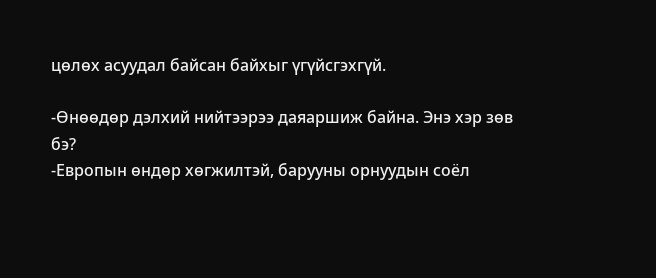цөлөх асуудал байсан байхыг үгүйсгэхгүй.

-Өнөөдөр дэлхий нийтээрээ даяаршиж байна. Энэ хэр зөв бэ?
-Европын өндөр хөгжилтэй, барууны орнуудын соёл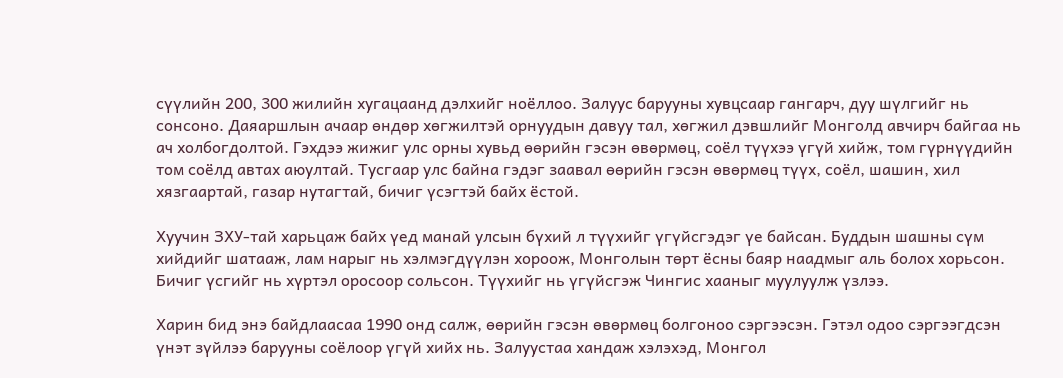сүүлийн 200, 300 жилийн хугацаанд дэлхийг ноёллоо. Залуус барууны хувцсаар гангарч, дуу шүлгийг нь сонсоно. Даяаршлын ачаар өндөр хөгжилтэй орнуудын давуу тал, хөгжил дэвшлийг Монголд авчирч байгаа нь ач холбогдолтой. Гэхдээ жижиг улс орны хувьд өөрийн гэсэн өвөрмөц, соёл түүхээ үгүй хийж, том гүрнүүдийн том соёлд автах аюултай. Тусгаар улс байна гэдэг заавал өөрийн гэсэн өвөрмөц түүх, соёл, шашин, хил хязгаартай, газар нутагтай, бичиг үсэгтэй байх ёстой.

Хуучин ЗХУ-тай харьцаж байх үед манай улсын бүхий л түүхийг үгүйсгэдэг үе байсан. Буддын шашны сүм хийдийг шатааж, лам нарыг нь хэлмэгдүүлэн хороож, Монголын төрт ёсны баяр наадмыг аль болох хорьсон. Бичиг үсгийг нь хүртэл оросоор сольсон. Түүхийг нь үгүйсгэж Чингис хааныг муулуулж үзлээ.

Харин бид энэ байдлаасаа 1990 онд салж, өөрийн гэсэн өвөрмөц болгоноо сэргээсэн. Гэтэл одоо сэргээгдсэн үнэт зүйлээ барууны соёлоор үгүй хийх нь. Залуустаа хандаж хэлэхэд, Монгол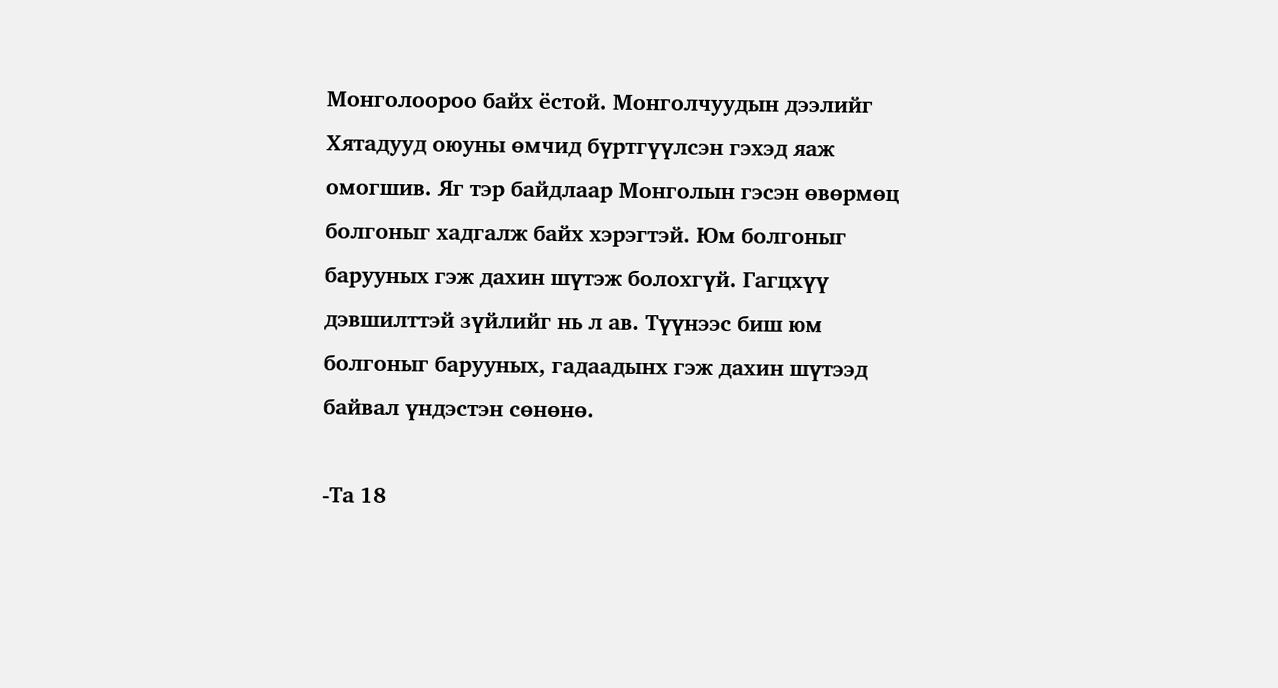Монголоороо байх ёстой. Монголчуудын дээлийг Хятадууд оюуны өмчид бүртгүүлсэн гэхэд яаж омогшив. Яг тэр байдлаар Монголын гэсэн өвөрмөц болгоныг хадгалж байх хэрэгтэй. Юм болгоныг барууных гэж дахин шүтэж болохгүй. Гагцхүү дэвшилттэй зүйлийг нь л ав. Түүнээс биш юм болгоныг барууных, гадаадынх гэж дахин шүтээд байвал үндэстэн сөнөнө.

-Та 18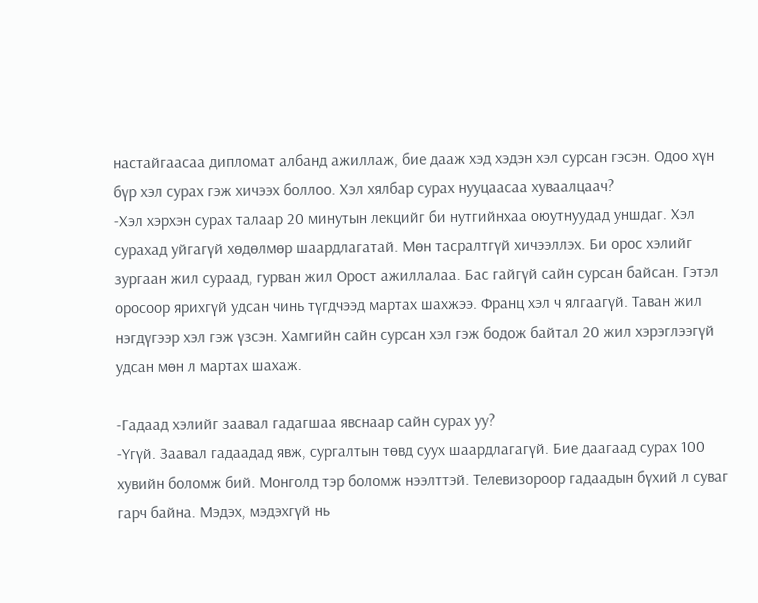настайгаасаа дипломат албанд ажиллаж, бие дааж хэд хэдэн хэл сурсан гэсэн. Одоо хүн бүр хэл сурах гэж хичээх боллоо. Хэл хялбар сурах нууцаасаа хуваалцаач?
-Хэл хэрхэн сурах талаар 20 минутын лекцийг би нутгийнхаа оюутнуудад уншдаг. Хэл сурахад уйгагүй хөдөлмөр шаардлагатай. Мөн тасралтгүй хичээллэх. Би орос хэлийг зургаан жил сураад, гурван жил Орост ажиллалаа. Бас гайгүй сайн сурсан байсан. Гэтэл оросоор ярихгүй удсан чинь түгдчээд мартах шахжээ. Франц хэл ч ялгаагүй. Таван жил нэгдүгээр хэл гэж үзсэн. Хамгийн сайн сурсан хэл гэж бодож байтал 20 жил хэрэглээгүй удсан мөн л мартах шахаж.

-Гадаад хэлийг заавал гадагшаа явснаар сайн сурах уу?
-Үгүй. Заавал гадаадад явж, сургалтын төвд суух шаардлагагүй. Бие даагаад сурах 100 хувийн боломж бий. Монголд тэр боломж нээлттэй. Телевизороор гадаадын бүхий л суваг гарч байна. Мэдэх, мэдэхгүй нь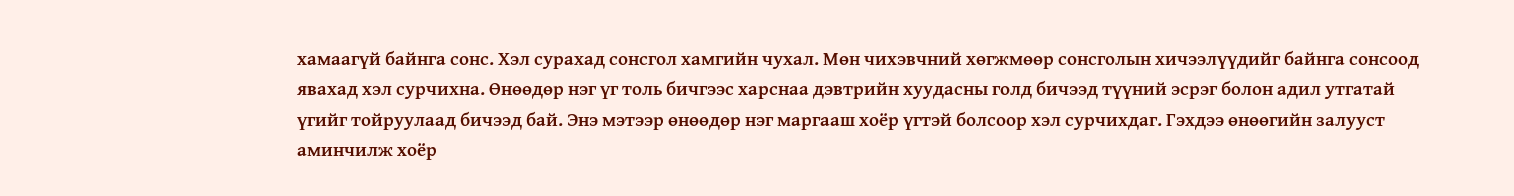хамаагүй байнга сонс. Хэл сурахад сонсгол хамгийн чухал. Мөн чихэвчний хөгжмөөр сонсголын хичээлүүдийг байнга сонсоод явахад хэл сурчихна. Өнөөдөр нэг үг толь бичгээс харснаа дэвтрийн хуудасны голд бичээд түүний эсрэг болон адил утгатай үгийг тойруулаад бичээд бай. Энэ мэтээр өнөөдөр нэг маргааш хоёр үгтэй болсоор хэл сурчихдаг. Гэхдээ өнөөгийн залууст аминчилж хоёр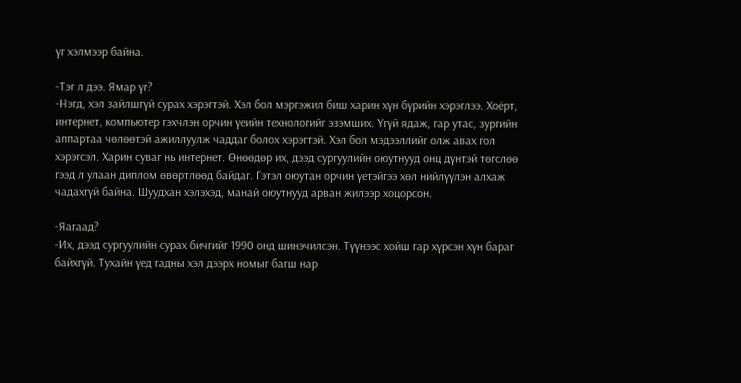үг хэлмээр байна.

-Тэг л дээ. Ямар үг?
-Нэгд, хэл зайлшгүй сурах хэрэгтэй. Хэл бол мэргэжил биш харин хүн бүрийн хэрэглээ. Хоёрт, интернет, компьютер гэхчлэн орчин үеийн технологийг эзэмших. Үгүй ядаж, гар утас, зургийн аппартаа чөлөөтэй ажиллуулж чаддаг болох хэрэгтэй. Хэл бол мэдээллийг олж авах гол хэрэгсэл. Харин суваг нь интернет. Өнөөдөр их, дээд сургуулийн оюутнууд онц дүнтэй төгслөө гээд л улаан диплом өвөртлөөд байдаг. Гэтэл оюутан орчин үетэйгээ хөл нийлүүлэн алхаж чадахгүй байна. Шуудхан хэлэхэд, манай оюутнууд арван жилээр хоцорсон.

-Яагаад?
-Их, дээд сургуулийн сурах бичгийг 1990 онд шинэчилсэн. Түүнээс хойш гар хүрсэн хүн бараг байхгүй. Тухайн үед гадны хэл дээрх номыг багш нар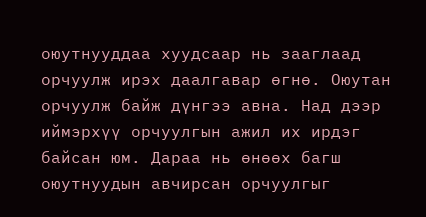оюутнууддаа хуудсаар нь зааглаад орчуулж ирэх даалгавар өгнө. Оюутан орчуулж байж дүнгээ авна. Над дээр иймэрхүү орчуулгын ажил их ирдэг байсан юм. Дараа нь өнөөх багш оюутнуудын авчирсан орчуулгыг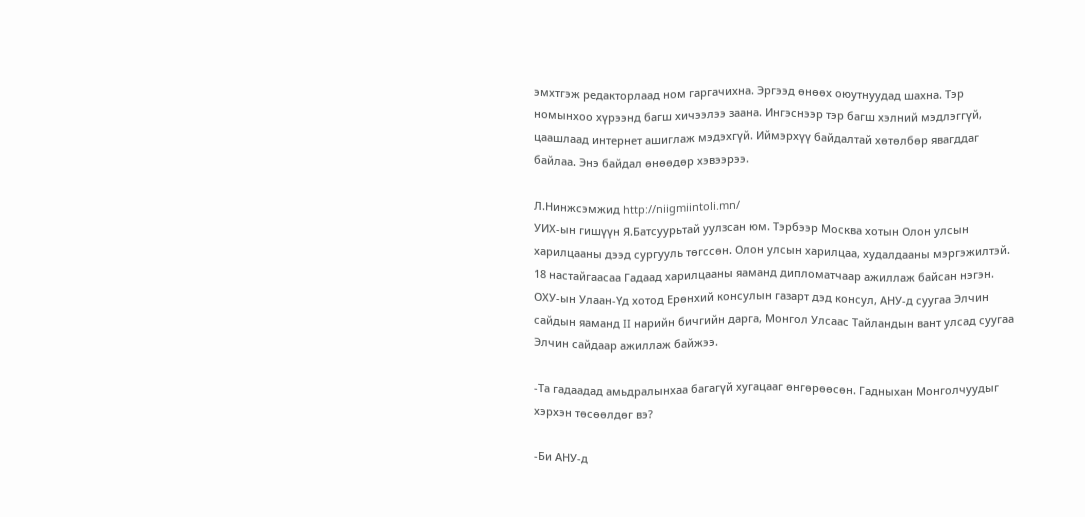эмхтгэж редакторлаад ном гаргачихна. Эргээд өнөөх оюутнуудад шахна. Тэр номынхоо хүрээнд багш хичээлээ заана. Ингэснээр тэр багш хэлний мэдлэггүй, цаашлаад интернет ашиглаж мэдэхгүй. Иймэрхүү байдалтай хөтөлбөр явагддаг байлаа. Энэ байдал өнөөдөр хэвээрээ.

Л.Нинжсэмжид http://niigmiintoli.mn/
УИХ-ын гишүүн Я.Батсуурьтай уулзсан юм. Тэрбээр Москва хотын Олон улсын харилцааны дээд сургууль төгссөн. Олон улсын харилцаа, худалдааны мэргэжилтэй. 18 настайгаасаа Гадаад харилцааны яаманд дипломатчаар ажиллаж байсан нэгэн. ОХУ-ын Улаан-Үд хотод Ерөнхий консулын газарт дэд консул, АНУ-д суугаа Элчин сайдын яаманд II нарийн бичгийн дарга, Монгол Улсаас Тайландын вант улсад суугаа Элчин сайдаар ажиллаж байжээ.

-Та гадаадад амьдралынхаа багагүй хугацааг өнгөрөөсөн. Гадныхан Монголчуудыг хэрхэн төсөөлдөг вэ?

-Би АНУ-д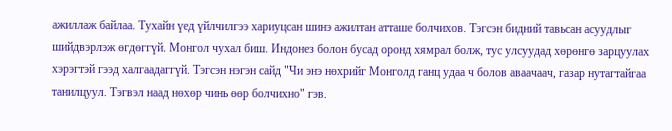ажиллаж байлаа. Тухайн үед үйлчилгээ хариуцсан шинэ ажилтан атташе болчихов. Тэгсэн бидний тавьсан асуудлыг шийдвэрлэж өгдөггүй. Монгол чухал биш. Индонез болон бусад оронд хямрал болж, тус улсуудад хөрөнгө зарцуулах хэрэгтэй гээд халгаадаггүй. Тэгсэн нэгэн сайд "Чи энэ нөхрийг Монголд ганц удаа ч болов аваачаач, газар нутагтайгаа танилцуул. Тэгвэл наад нөхөр чинь өөр болчихно" гэв.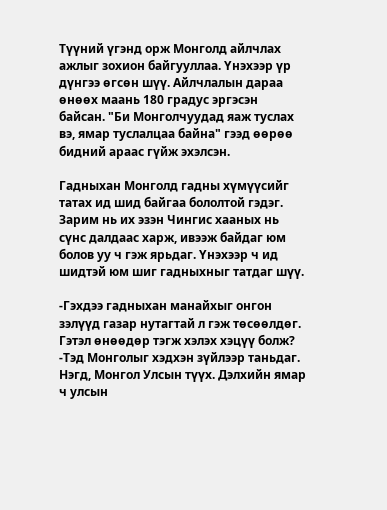Түүний үгэнд орж Монголд айлчлах ажлыг зохион байгууллаа. Үнэхээр үр дүнгээ өгсөн шүү. Айлчлалын дараа өнөөх маань 180 градус эргэсэн байсан. "Би Монголчуудад яаж туслах вэ, ямар туслалцаа байна" гээд өөрөө бидний араас гүйж эхэлсэн.

Гадныхан Монголд гадны хүмүүсийг татах ид шид байгаа бололтой гэдэг. Зарим нь их эзэн Чингис хааных нь сүнс далдаас харж, ивээж байдаг юм болов уу ч гэж ярьдаг. Үнэхээр ч ид шидтэй юм шиг гадныхныг татдаг шүү.

-Гэхдээ гадныхан манайхыг онгон зэлүүд газар нутагтай л гэж төсөөлдөг. Гэтэл өнөөдөр тэгж хэлэх хэцүү болж?
-Тэд Монголыг хэдхэн зүйлээр таньдаг. Нэгд, Монгол Улсын түүх. Дэлхийн ямар ч улсын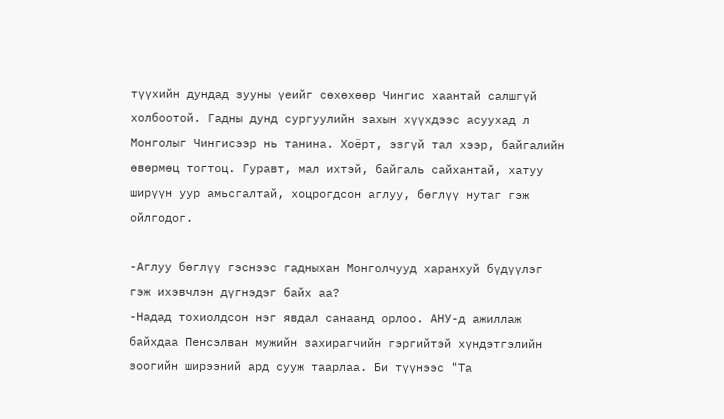түүхийн дундад зууны үеийг сөхөхөөр Чингис хаантай салшгүй холбоотой. Гадны дунд сургуулийн захын хүүхдээс асуухад л Монголыг Чингисээр нь танина. Хоёрт, эзгүй тал хээр, байгалийн өвөрмөц тогтоц. Гуравт, мал ихтэй, байгаль сайхантай, хатуу ширүүн уур амьсгалтай, хоцрогдсон аглуу, бөглүү нутаг гэж ойлгодог.

-Аглуу бөглүү гэснээс гадныхан Монголчууд харанхуй бүдүүлэг гэж ихэвчлэн дүгнэдэг байх аа?
-Надад тохиолдсон нэг явдал санаанд орлоо. АНУ-д ажиллаж байхдаа Пенсэлван мужийн захирагчийн гэргийтэй хүндэтгэлийн зоогийн ширээний ард сууж таарлаа. Би түүнээс "Та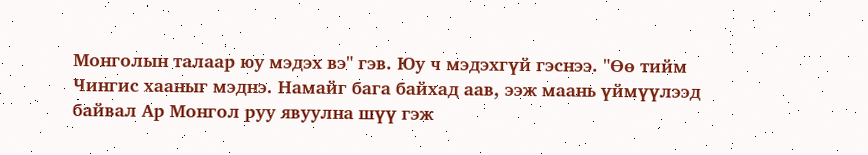Монголын талаар юу мэдэх вэ" гэв. Юу ч мэдэхгүй гэснээ. "Өө тийм Чингис хааныг мэднэ. Намайг бага байхад аав, ээж маань үймүүлээд байвал Ар Монгол руу явуулна шүү гэж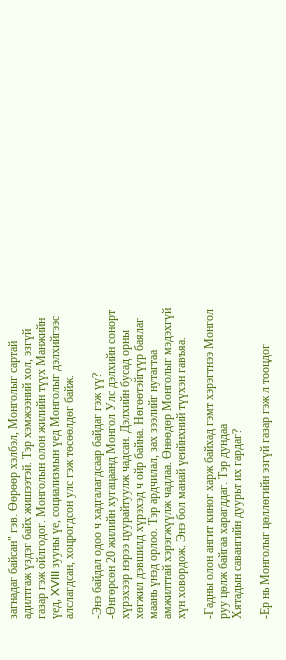загнадаг байсан" гэв. Өөрөөр хэлбэл, Монголыг сартай адилтгаж үздэг байх жишээтэй. Тэр хэмжээний хол, эзгүй газар гэж ойлгодог. Монголын олон жилийн түүх Манжийн үед, XVIII зууны үе, социализмын үед Монголыг дэлхийгээс алслагдсан, хоцрогдсон улс гэж төсөөлдөг байж.

-Энэ байдал одоо ч хадгалагдсаар байдаг гэж үү?
-Өнгөрсөн 20 жилийн хугацаанд Монгол Улс дэлхийн сонорт хүрэхээр нэрээ цуурайтуулж чадсан. Дэлхийн бусад орны хөгжил дэвшилд хүрэхэд ч ойр байна. Нөгөөтэйгүүр баялаг маань үнэд орлоо. Тэр ардчилал, зах зээлийг нутагтаа амжилттай хэрэгжүүлж чадлаа. Өнөөдөр Монголыг мэдэхгүй хүн ховордож. Энэ бол манай үеийнхний түүхэн гавъяа.

-Гадны олон ангит киног харж байхад гэмт хэрэгтнээ Монгол руу цөлж байгаа харагддаг. Тэр дундаа
Хятадын савангийн дуурьт их гардаг?

-Ер нь Монголыг цөллөгийн эзгүй газар гэж л тооцдог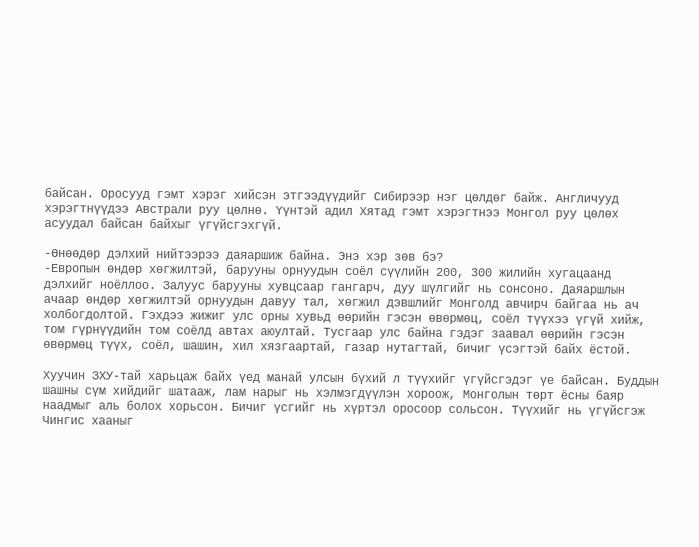байсан. Оросууд гэмт хэрэг хийсэн этгээдүүдийг Сибирээр нэг цөлдөг байж. Англичууд хэрэгтнүүдээ Австрали руу цөлнө. Үүнтэй адил Хятад гэмт хэрэгтнээ Монгол руу цөлөх асуудал байсан байхыг үгүйсгэхгүй.

-Өнөөдөр дэлхий нийтээрээ даяаршиж байна. Энэ хэр зөв бэ?
-Европын өндөр хөгжилтэй, барууны орнуудын соёл сүүлийн 200, 300 жилийн хугацаанд дэлхийг ноёллоо. Залуус барууны хувцсаар гангарч, дуу шүлгийг нь сонсоно. Даяаршлын ачаар өндөр хөгжилтэй орнуудын давуу тал, хөгжил дэвшлийг Монголд авчирч байгаа нь ач холбогдолтой. Гэхдээ жижиг улс орны хувьд өөрийн гэсэн өвөрмөц, соёл түүхээ үгүй хийж, том гүрнүүдийн том соёлд автах аюултай. Тусгаар улс байна гэдэг заавал өөрийн гэсэн өвөрмөц түүх, соёл, шашин, хил хязгаартай, газар нутагтай, бичиг үсэгтэй байх ёстой.

Хуучин ЗХУ-тай харьцаж байх үед манай улсын бүхий л түүхийг үгүйсгэдэг үе байсан. Буддын шашны сүм хийдийг шатааж, лам нарыг нь хэлмэгдүүлэн хороож, Монголын төрт ёсны баяр наадмыг аль болох хорьсон. Бичиг үсгийг нь хүртэл оросоор сольсон. Түүхийг нь үгүйсгэж Чингис хааныг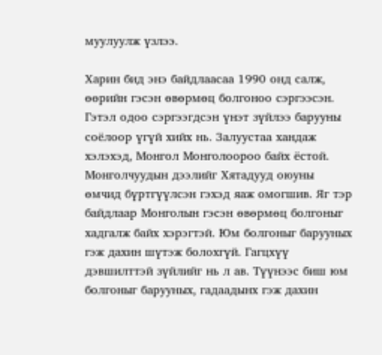муулуулж үзлээ.

Харин бид энэ байдлаасаа 1990 онд салж, өөрийн гэсэн өвөрмөц болгоноо сэргээсэн. Гэтэл одоо сэргээгдсэн үнэт зүйлээ барууны соёлоор үгүй хийх нь. Залуустаа хандаж хэлэхэд, Монгол Монголоороо байх ёстой. Монголчуудын дээлийг Хятадууд оюуны өмчид бүртгүүлсэн гэхэд яаж омогшив. Яг тэр байдлаар Монголын гэсэн өвөрмөц болгоныг хадгалж байх хэрэгтэй. Юм болгоныг барууных гэж дахин шүтэж болохгүй. Гагцхүү дэвшилттэй зүйлийг нь л ав. Түүнээс биш юм болгоныг барууных, гадаадынх гэж дахин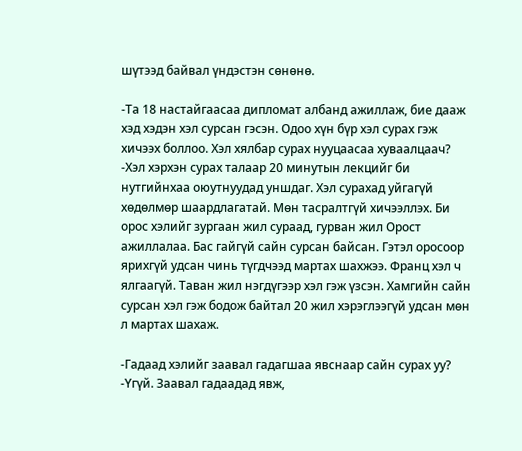шүтээд байвал үндэстэн сөнөнө.

-Та 18 настайгаасаа дипломат албанд ажиллаж, бие дааж хэд хэдэн хэл сурсан гэсэн. Одоо хүн бүр хэл сурах гэж хичээх боллоо. Хэл хялбар сурах нууцаасаа хуваалцаач?
-Хэл хэрхэн сурах талаар 20 минутын лекцийг би нутгийнхаа оюутнуудад уншдаг. Хэл сурахад уйгагүй хөдөлмөр шаардлагатай. Мөн тасралтгүй хичээллэх. Би орос хэлийг зургаан жил сураад, гурван жил Орост ажиллалаа. Бас гайгүй сайн сурсан байсан. Гэтэл оросоор ярихгүй удсан чинь түгдчээд мартах шахжээ. Франц хэл ч ялгаагүй. Таван жил нэгдүгээр хэл гэж үзсэн. Хамгийн сайн сурсан хэл гэж бодож байтал 20 жил хэрэглээгүй удсан мөн л мартах шахаж.

-Гадаад хэлийг заавал гадагшаа явснаар сайн сурах уу?
-Үгүй. Заавал гадаадад явж,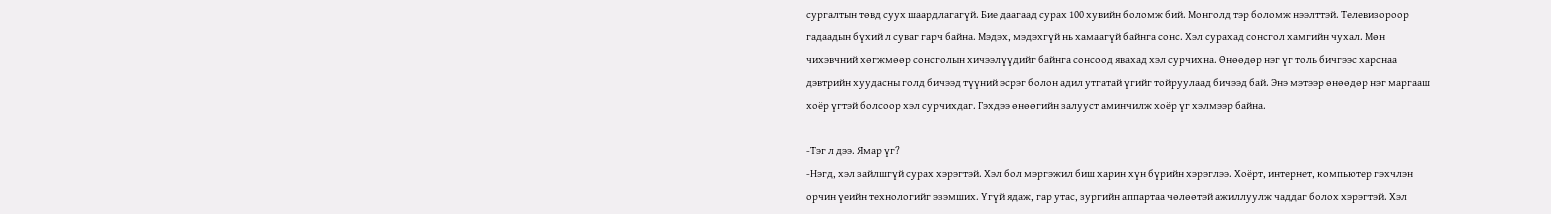сургалтын төвд суух шаардлагагүй. Бие даагаад сурах 100 хувийн боломж бий. Монголд тэр боломж нээлттэй. Телевизороор гадаадын бүхий л суваг гарч байна. Мэдэх, мэдэхгүй нь хамаагүй байнга сонс. Хэл сурахад сонсгол хамгийн чухал. Мөн чихэвчний хөгжмөөр сонсголын хичээлүүдийг байнга сонсоод явахад хэл сурчихна. Өнөөдөр нэг үг толь бичгээс харснаа дэвтрийн хуудасны голд бичээд түүний эсрэг болон адил утгатай үгийг тойруулаад бичээд бай. Энэ мэтээр өнөөдөр нэг маргааш хоёр үгтэй болсоор хэл сурчихдаг. Гэхдээ өнөөгийн залууст аминчилж хоёр үг хэлмээр байна.

-Тэг л дээ. Ямар үг?
-Нэгд, хэл зайлшгүй сурах хэрэгтэй. Хэл бол мэргэжил биш харин хүн бүрийн хэрэглээ. Хоёрт, интернет, компьютер гэхчлэн орчин үеийн технологийг эзэмших. Үгүй ядаж, гар утас, зургийн аппартаа чөлөөтэй ажиллуулж чаддаг болох хэрэгтэй. Хэл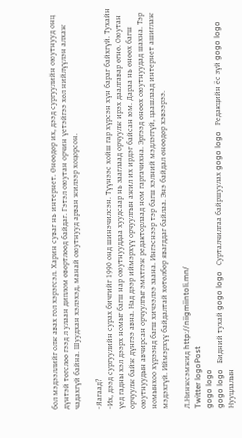бол мэдээллийг олж авах гол хэрэгсэл. Харин суваг нь интернет. Өнөөдөр их, дээд сургуулийн оюутнууд онц дүнтэй төгслөө гээд л улаан диплом өвөртлөөд байдаг. Гэтэл оюутан орчин үетэйгээ хөл нийлүүлэн алхаж чадахгүй байна. Шуудхан хэлэхэд, манай оюутнууд арван жилээр хоцорсон.

-Яагаад?
-Их, дээд сургуулийн сурах бичгийг 1990 онд шинэчилсэн. Түүнээс хойш гар хүрсэн хүн бараг байхгүй. Тухайн үед гадны хэл дээрх номыг багш нар оюутнууддаа хуудсаар нь зааглаад орчуулж ирэх даалгавар өгнө. Оюутан орчуулж байж дүнгээ авна. Над дээр иймэрхүү орчуулгын ажил их ирдэг байсан юм. Дараа нь өнөөх багш оюутнуудын авчирсан орчуулгыг эмхтгэж редакторлаад ном гаргачихна. Эргээд өнөөх оюутнуудад шахна. Тэр номынхоо хүрээнд багш хичээлээ заана. Ингэснээр тэр багш хэлний мэдлэггүй, цаашлаад интернет ашиглаж мэдэхгүй. Иймэрхүү байдалтай хөтөлбөр явагддаг байлаа. Энэ байдал өнөөдөр хэвээрээ.

Л.Нинжсэмжид http://niigmiintoli.mn/
Twitter logoPost
gogo logo
gogo logo   Бидний тухай gogo logo   Сурталчилгаа байршуулах gogo logo   Редакцийн ёс зүй gogo logo  Нууцлалын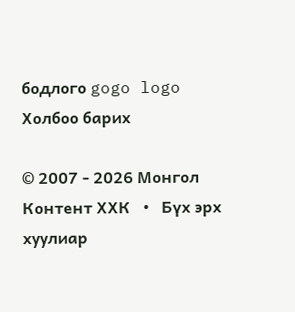бодлого gogo logo   Холбоо барих

© 2007 - 2026 Монгол Контент ХХК   •   Бүх эрх хуулиар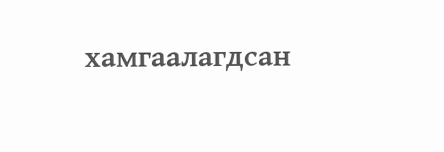хамгаалагдсан